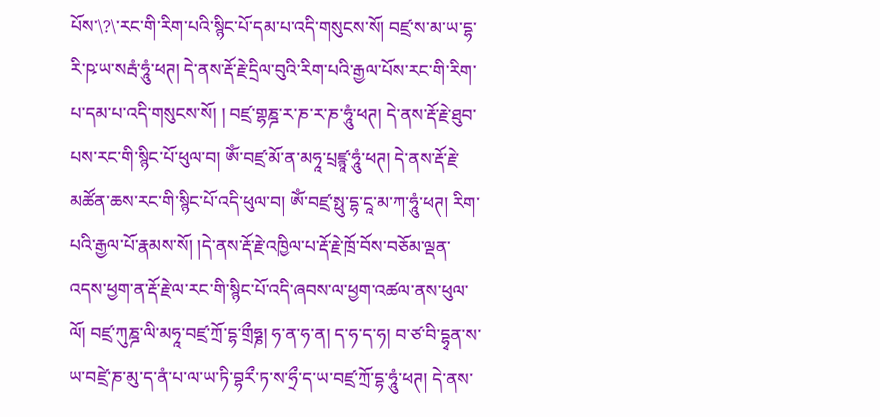པོས་\?\་རང་གི་རིག་པའི་སྙིང་པོ་དམ་པ་འདི་གསུངས་སོ། བཛྲ་ས་མ་ཡ་དྷ་རི་ཥ་ཡ་སརྦཾ་ཧཱུཾ་ཕཊ། དེ་ནས་རྡོ་རྗེ་དྲིལ་བུའི་རིག་པའི་རྒྱལ་པོས་རང་གི་རིག་པ་དམ་པ་འདི་གསུངས་སོ། ། བཛྲ་གྷཎྜ་ར་ཎ་ར་ཎ་ཧཱུཾ་ཕཊ། དེ་ནས་རྡོ་རྗེ་ཐུབ་པས་རང་གི་སྙིང་པོ་ཕུལ་བ། ཨོཾ་བཛྲ་མོ་ན་མཧཱ་པྲཛྙཱ་ཧཱུཾ་ཕཊ། དེ་ནས་རྡོ་རྗེ་མཚོན་ཆས་རང་གི་སྙིང་པོ་འདི་ཕུལ་བ། ཨོཾ་བཛྲ་སྥུ་དྷ་ངཱ་མ་ཀ་ཧཱུཾ་ཕཊ། རིག་པའི་རྒྱལ་པོ་རྣམས་སོ། །དེ་ནས་རྡོ་རྗེ་འཁྱིལ་པ་རྡོ་རྗེ་ཁྲོ་བོས་བཅོམ་ལྡན་འདས་ཕྱག་ན་རྡོ་རྗེ་ལ་རང་གི་སྙིང་པོ་འདི་ཞབས་ལ་ཕྱག་འཚལ་ནས་ཕུལ་ལོ། བཛྲ་ཀུཎྜ་ལི་མཧཱ་བཛྲ་ཀྲོ་དྷ་གྲྀཧྞ། ཧ་ན་ཧ་ན། ད་ཧ་ད་ཧ། བ་ཙ་བི་དྷྭན་ས་ཡ་བཛྲེ་ཎ་མུ་ད་ནཾ་པ་ལ་ཡ་ཏི་བྷརྀ་ཏ་ས་ཧྲྀ་ད་ཡ་བཛྲ་ཀྲོ་དྷ་ཧཱུཾ་ཕཊ། དེ་ནས་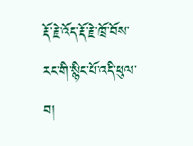རྡོ་རྗེ་འོད་རྡོ་རྗེ་ཁྲོ་བོས་རང་གི་སྙིང་པོ་འདི་ཕུལ་བ།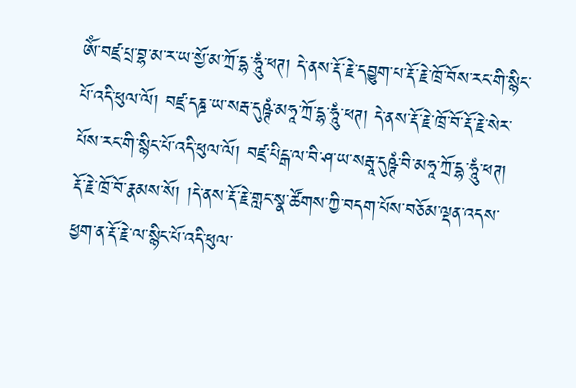ཨོཾ་བཛྲ་པྲ་བྷ་མ་ར་ཡ་སྱོ་མ་ཀྲོ་དྷ་ཧཱུཾ་ཕཊ། དེ་ནས་རྡོ་རྗེ་དབྱུག་པ་རྡོ་རྗེ་ཁྲོ་བོས་རང་གི་སྙིང་པོ་འདི་ཕུལ་ལོ། བཛྲ་དཎྜ་ཡ་སརྦ་དུཥྚཾ་མཧཱ་ཀྲོ་དྷ་ཧཱུཾ་ཕཊ། དེ་ནས་རྡོ་རྗེ་ཁྲོ་བོ་རྡོ་རྗེ་སེར་པོས་རང་གི་སྙིང་པོ་འདི་ཕུལ་ལོ། བཛྲ་པིངྒ་ལ་བི་ཤ་ཡ་སརྦཱ་དུཥྚཾ་བི་མཧཱ་ཀྲོ་དྷ་ཧཱུཾ་ཕཊ། རྡོ་རྗེ་ཁྲོ་བོ་རྣམས་སོ། །དེ་ནས་རྡོ་རྗེ་གླང་སྣ་ཚོགས་ཀྱི་བདག་པོས་བཅོམ་ལྡན་འདས་ཕྱག་ན་རྡོ་རྗེ་ལ་སྙིང་པོ་འདི་ཕུལ་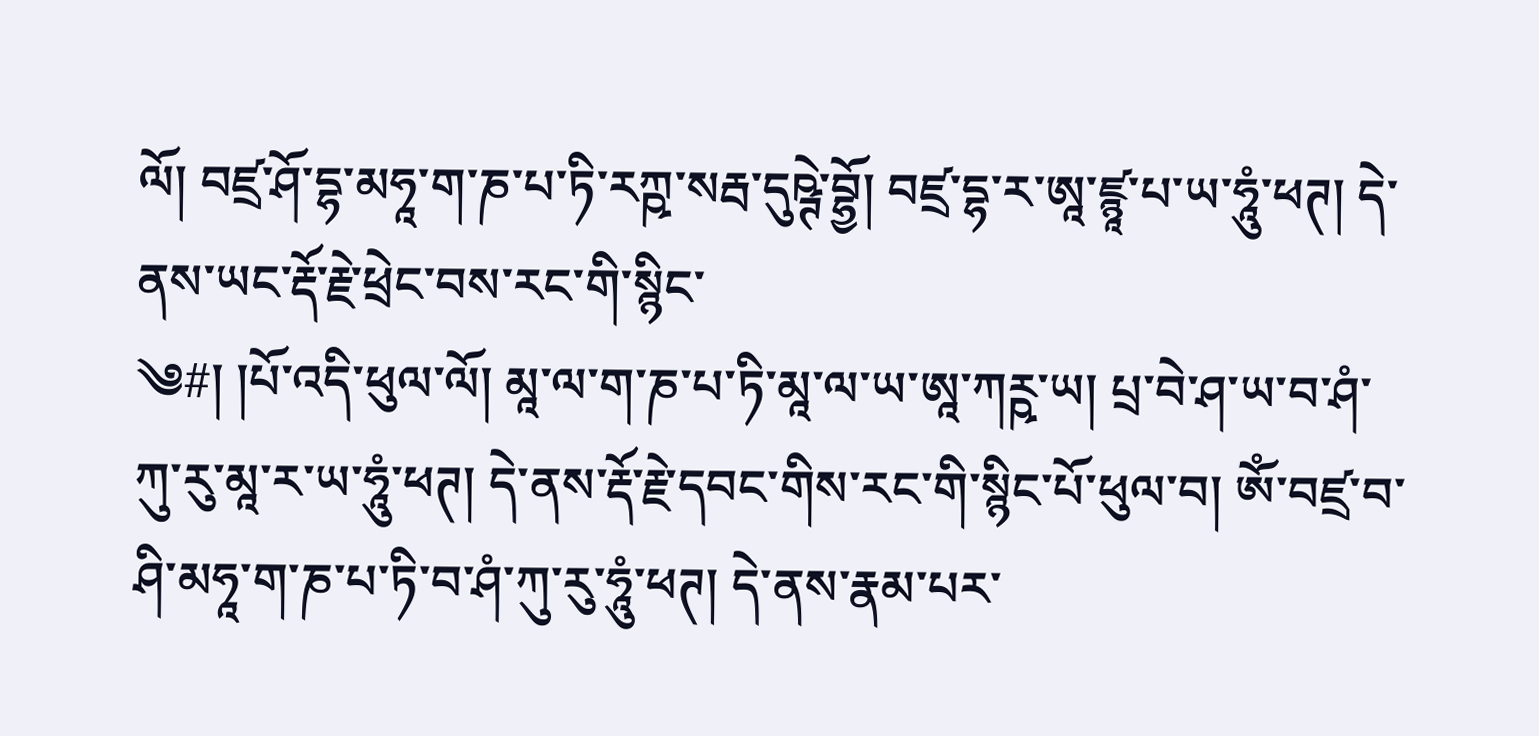ལོ། བཛྲ་ཤོ་དྷ་མཧཱ་ག་ཎ་པ་ཏི་རཀྵ་སརྦ་དུཥྚེ་བྷྱོ། བཛྲ་དྷ་ར་ཨཱ་ཛྙཱ་པ་ཡ་ཧཱུཾ་ཕཊ། དེ་ནས་ཡང་རྡོ་རྗེ་ཕྲེང་བས་རང་གི་སྙིང་
༄#། །པོ་འདི་ཕུལ་ལོ། མཱ་ལ་ག་ཎ་པ་ཏི་མཱ་ལ་ཡ་ཨཱ་ཀཪྵ་ཡ། པྲ་བེ་ཤ་ཡ་བ་ཤཾ་ཀུ་རུ་མཱ་ར་ཡ་ཧཱུཾ་ཕཊ། དེ་ནས་རྡོ་རྗེ་དབང་གིས་རང་གི་སྙིང་པོ་ཕུལ་བ། ཨོཾ་བཛྲ་བ་ཤི་མཧཱ་ག་ཎ་པ་ཏི་བ་ཤཾ་ཀུ་རུ་ཧཱུཾ་ཕཊ། དེ་ནས་རྣམ་པར་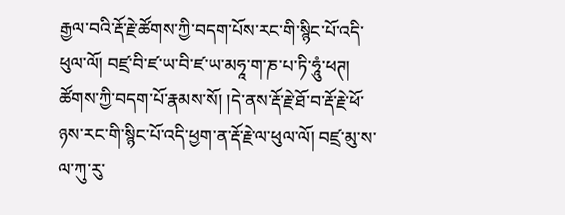རྒྱལ་བའི་རྡོ་རྗེ་ཚོགས་ཀྱི་བདག་པོས་རང་གི་སྙིང་པོ་འདི་ཕུལ་ལོ། བཛྲ་བི་ཛ་ཡ་བི་ཛ་ཡ་མཧཱ་ག་ཎ་པ་ཏི་ཧཱུཾ་ཕཊ། ཚོགས་ཀྱི་བདག་པོ་རྣམས་སོ། །དེ་ནས་རྡོ་རྗེ་ཐོ་བ་རྡོ་རྗེ་ཕོ་ཉས་རང་གི་སྙིང་པོ་འདི་ཕྱག་ན་རྡོ་རྗེ་ལ་ཕུལ་ལོ། བཛྲ་མུ་ས་ལ་ཀུ་རུ་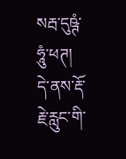སརྦ་དུཥྚཾ་ཧཱུཾ་ཕཊ། དེ་ནས་རྡོ་རྗེ་རླུང་གི་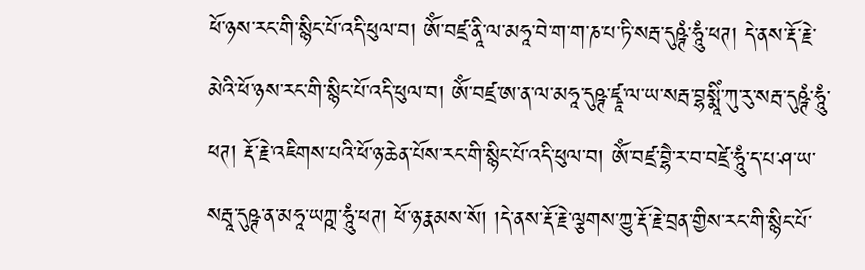ཕོ་ཉས་རང་གི་སྙིང་པོ་འདི་ཕུལ་བ། ཨོཾ་བཛྲ་ནཱི་ལ་མཧཱ་བེ་ག་ག་ཎ་པ་ཏི་སརྦ་དུཥྚཾ་ཧཱུཾ་ཕཊ། དེ་ནས་རྡོ་རྗེ་མེའི་ཕོ་ཉས་རང་གི་སྙིང་པོ་འདི་ཕུལ་བ། ཨོཾ་བཛྲ་ཨ་ན་ལ་མཧཱ་དུཥྚ་ཛྭཱ་ལ་ཡ་སརྦ་བྷསྨཱིཾ་ཀུ་རུ་སརྦ་དུཥྚཾ་ཧཱུཾ་ཕཊ། རྡོ་རྗེ་འཇིགས་པའི་ཕོ་ཉ་ཆེན་པོས་རང་གི་སྙིང་པོ་འདི་ཕུལ་བ། ཨོཾ་བཛྲ་བྷཻ་ར་བ་བཛྲེ་ཧཱུཾ་ད་པ་ཤ་ཡ་སརྦཱ་དུཥྚ་ན་མཧཱ་ཡཀྵ་ཧཱུཾ་ཕཊ། ཕོ་ཉ་རྣམས་སོ། །དེ་ནས་རྡོ་རྗེ་ལྕགས་ཀྱུ་རྡོ་རྗེ་བྲན་གྱིས་རང་གི་སྙིང་པོ་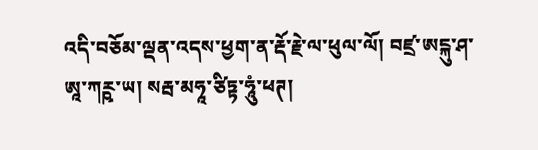འདི་བཅོམ་ལྡན་འདས་ཕྱག་ན་རྡོ་རྗེ་ལ་ཕུལ་ལོ། བཛྲ་ཨངྐུ་ཤ་ཨཱ་ཀཪྵ་ཡ། སརྦ་མཧཱ་ཙིཏྟ་ཧཱུཾ་ཕཊ།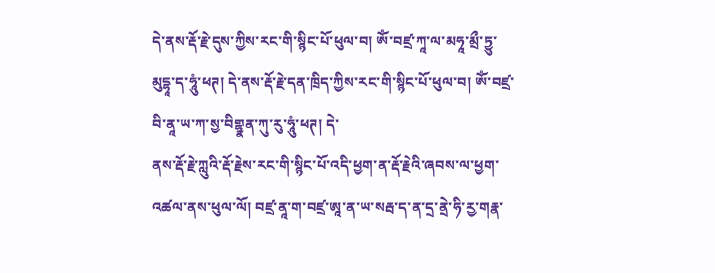དེ་ནས་རྡོ་རྗེ་དུས་ཀྱིས་རང་གི་སྙིང་པོ་ཕུལ་བ། ཨོཾ་བཛྲ་ཀཱ་ལ་མཧཱ་མྲྀ་ཏྱུ་མུདྷཱ་ད་ཧཱུཾ་ཕཊ། དེ་ནས་རྡོ་རྗེ་དན་ཁྲིད་ཀྱིས་རང་གི་སྙིང་པོ་ཕུལ་བ། ཨོཾ་བཛྲ་བི་ནཱ་ཡ་ཀ་སྱ་བིགྷྣན་ཀུ་རུ་ཧཱུཾ་ཕཊ། དེ་
ནས་རྡོ་རྗེ་ཀླུའི་རྡོ་རྗེས་རང་གི་སྙིང་པོ་འདི་ཕྱག་ན་རྡོ་རྗེའི་ཞབས་ལ་ཕྱག་འཚལ་ནས་ཕུལ་ལོ། བཛྲ་ནཱ་ག་བཛྲ་ཨཱ་ན་ཡ་སརྦ་ད་ན་དྲ་ནྲེ་ཧི་རྱ་གརྣ་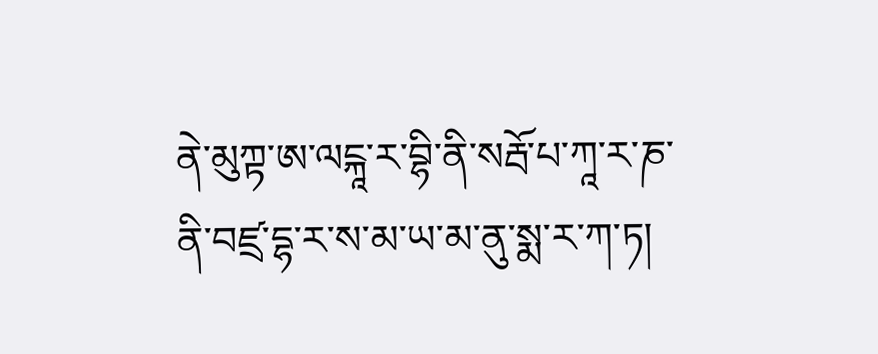ནེ་མུཀྟ་ཨ་ལངྐཱ་ར་བྷི་ནི་སརྦོ་པ་ཀཱ་ར་ཎ་ནི་བཛྲ་དྷ་ར་ས་མ་ཡ་མ་ནུ་སྨ་ར་ཀ་ཏ།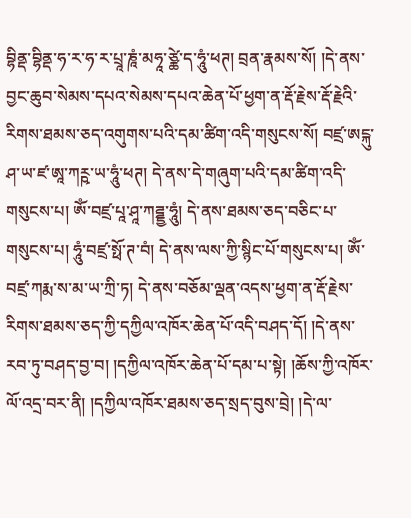བྷིནྡ་བྷིནྡ་ཧ་ར་ཧ་ར་པྲཱ་ཎཱཾ་མཧཱ་ཙྪེ་ད་ཧཱུཾ་ཕཊ། བྲན་རྣམས་སོ། །དེ་ནས་བྱང་ཆུབ་སེམས་དཔའ་སེམས་དཔའ་ཆེན་པོ་ཕྱག་ན་རྡོ་རྗེས་རྡོ་རྗེའི་རིགས་ཐམས་ཅད་འགུགས་པའི་དམ་ཚིག་འདི་གསུངས་སོ། བཛྲ་ཨངྐུ་ཤ་ཡ་ཛ་ཨཱ་ཀཪྵ་ཡ་ཧཱུཾ་ཕཊ། དེ་ནས་དེ་གཞུག་པའི་དམ་ཚིག་འདི་གསུངས་པ། ཨོཾ་བཛྲ་པཱ་ཤཱ་ཀཌྜྡྱ་ཧཱུཾ། དེ་ནས་ཐམས་ཅད་བཅིང་པ་གསུངས་པ། ཧཱུཾ་བཛྲ་སྥོ་ཊ་བཾ། དེ་ནས་ལས་ཀྱི་སྙིང་པོ་གསུངས་པ། ཨོཾ་བཛྲ་ཀརྨ་ས་མ་ཡ་ཀྲི་ཏ། དེ་ནས་བཅོམ་ལྡན་འདས་ཕྱག་ན་རྡོ་རྗེས་རིགས་ཐམས་ཅད་ཀྱི་དཀྱིལ་འཁོར་ཆེན་པོ་འདི་བཤད་དོ། །དེ་ནས་རབ་ཏུ་བཤད་བྱ་བ། །དཀྱིལ་འཁོར་ཆེན་པོ་དམ་པ་སྟེ། །ཆོས་ཀྱི་འཁོར་ལོ་འདྲ་བར་ནི། །དཀྱིལ་འཁོར་ཐམས་ཅད་སྲད་བུས་བྲེ། །དེ་ལ་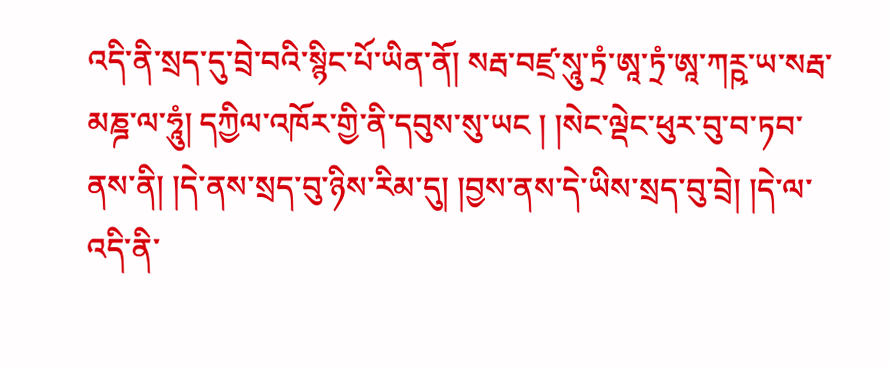འདི་ནི་སྲད་དུ་བྲེ་བའི་སྙིང་པོ་ཡིན་ནོ། སརྦ་བཛྲ་སཱུ་ཏྲཾ་ཨཱ་ཏྲཾ་ཨཱ་ཀཪྵ་ཡ་སརྦ་མཎྜ་ལ་ཧཱུཾ། དཀྱིལ་འཁོར་གྱི་ནི་དབུས་སུ་ཡང ། །སེང་ལྡེང་ཕུར་བུ་བ་ཏབ་ནས་ནི། །དེ་ནས་སྲད་བུ་ཉིས་རིམ་དུ། །བྱས་ནས་དེ་ཡིས་སྲད་བུ་བྲེ། །དེ་ལ་འདི་ནི་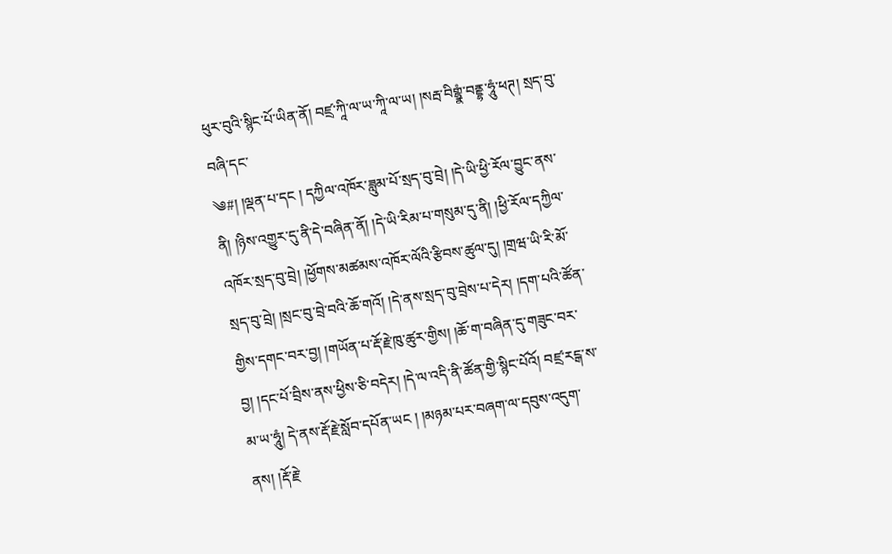ཕུར་བུའི་སྙིང་པོ་ཡིན་ནོ། བཛྲ་ཀཱི་ལ་ཡ་ཀཱི་ལ་ཡ། །སརྦ་བིགྷྣཾ་བནྡྷ་ཧཱུཾ་ཕཊ། སྲད་བུ་བཞི་དང་
༄#། །ལྡན་པ་དང ། དཀྱིལ་འཁོར་ཟླུམ་པོ་སྲད་བུ་བྲེ། །དེ་ཡི་ཕྱི་རོལ་བྱུང་ནས་ནི། །ཉིས་འགྱུར་དུ་ནི་དེ་བཞིན་ནོ། །དེ་ཡི་རིམ་པ་གསུམ་དུ་ནི། །ཕྱི་རོལ་དཀྱིལ་འཁོར་སྲད་བུ་བྲེ། །ཕྱོགས་མཚམས་འཁོར་ལོའི་རྩིབས་ཚུལ་དུ། །གྲཝ་ཡི་རི་མོ་སྲད་བུ་བྲེ། །སྲང་བུ་བྲེ་བའི་ཆོ་གའོ། །དེ་ནས་སྲད་བུ་བྲེས་པ་དེར། །དག་པའི་ཚོན་གྱིས་དགང་བར་བྱ། །གཡོན་པ་རྡོ་རྗེ་ཁུ་ཚུར་གྱིས། །ཆོ་ག་བཞིན་དུ་གཟུང་བར་བྱ། །དང་པོ་བྲིས་ནས་ཕྱིས་ཅི་བདེར། །དེ་ལ་འདི་ནི་ཚོན་གྱི་སྙིང་པོའོ། བཛྲ་རངྒ་ས་མ་ཡ་ཧཱུཾ། དེ་ནས་རྡོ་རྗེ་སློབ་དཔོན་ཡང ། །མཉམ་པར་བཞག་ལ་དབུས་འདུག་ནས། །རྡོ་རྗེ་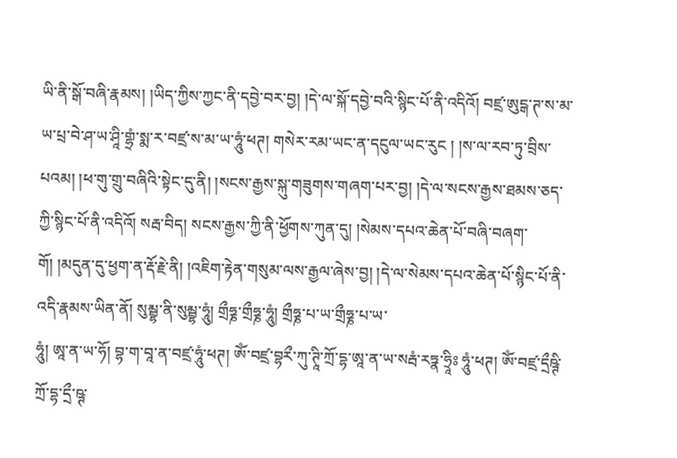ཡི་ནི་སྒོ་བཞི་རྣམས། །ཡིད་ཀྱིས་ཀྱང་ནི་དབྱེ་བར་བྱ། །དེ་ལ་སྐོ་དབྱེ་བའི་སྙིང་པོ་ནི་འདིའོ། བཛྲ་ཨུངྒ་ཊ་ས་མ་ཡ་པྲ་བེ་ཤ་ཡ་ཤཱི་གྷྲཾ་སྨ་ར་བཛྲ་ས་མ་ཡ་ཧཱུཾ་ཕཊ། གསེར་རམ་ཡང་ན་དངུལ་ཡང་རུང ། །ས་ལ་རབ་ཏུ་བྲིས་པའམ། །ཕ་གུ་གྲུ་བཞིའི་སྟེང་དུ་ནི། །སངས་རྒྱས་སྐུ་གཟུགས་གཞག་པར་བྱ། །དེ་ལ་སངས་རྒྱས་ཐམས་ཅད་ཀྱི་སྙིང་པོ་ནི་འདིའོ། སརྦ་བིད། སངས་རྒྱས་ཀྱི་ནི་ཕྱོགས་ཀུན་དུ། །སེམས་དཔའ་ཆེན་པོ་བཞི་བཞག་གོ། །མདུན་དུ་ཕྱག་ན་རྡོ་རྗེ་ནི། །འཇིག་རྟེན་གསུམ་ལས་རྒྱལ་ཞེས་བྱ། །དེ་ལ་སེམས་དཔའ་ཆེན་པོ་སྙིང་པོ་ནི་འདི་རྣམས་ཡིན་ནོ། སུམྦྷ་ནི་སུམྦྷ་ཧཱུཾ། གྲྀཧྞ་གྲྀཧྞ་ཧཱུཾ། གྲྀཧྞ་པ་ཡ་གྲྀཧྞ་པ་ཡ་
ཧཱུཾ། ཨཱ་ན་ཡ་ཧོ། བྷ་ག་བཱ་ན་བཛྲ་ཧཱུཾ་ཕཊ། ཨོཾ་བཛྲ་བྷརྀ་ཀུ་ཊཱི་ཀྲོ་དྷ་ཨཱ་ན་ཡ་སརྦཾ་རཏྣ་ཧྲཱིཿ ཧཱུཾ་ཕཊ། ཨོཾ་བཛྲ་དྲྀཥྚི་ཀྲོ་དྷ་དྲྀ་ཥྚ་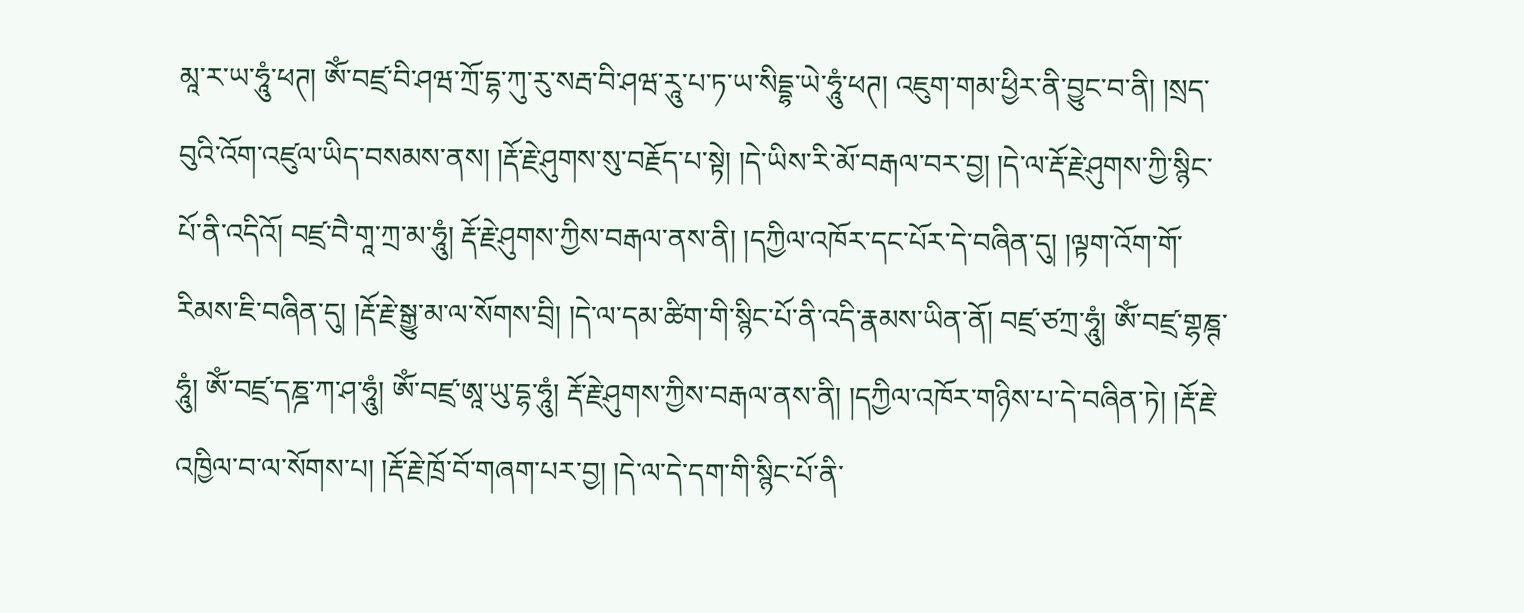མཱ་ར་ཡ་ཧཱུཾ་ཕཊ། ཨོཾ་བཛྲ་བི་ཤཝ་ཀྲོ་དྷ་ཀུ་རུ་སརྦ་བི་ཤཝ་རཱུ་པ་ཏ་ཡ་སིདྡྷ་ཡེ་ཧཱུཾ་ཕཊ། འཇུག་གམ་ཕྱིར་ནི་བྱུང་བ་ནི། །སྲད་བུའི་འོག་འཛུལ་ཡིད་བསམས་ནས། །རྡོ་རྗེ་ཤུགས་སུ་བརྗོད་པ་སྟེ། །དེ་ཡིས་རི་མོ་བརྒལ་བར་བྱ། །དེ་ལ་རྡོ་རྗེ་ཤུགས་ཀྱི་སྙིང་པོ་ནི་འདིའོ། བཛྲ་བཻ་གཱ་ཀྲ་མ་ཧཱུཾ། རྡོ་རྗེ་ཤུགས་ཀྱིས་བརྒལ་ནས་ནི། །དཀྱིལ་འཁོར་དང་པོར་དེ་བཞིན་དུ། །ལྟག་འོག་གོ་རིམས་ཇི་བཞིན་དུ། །རྡོ་རྗེ་སྒྱུ་མ་ལ་སོགས་བྲི། །དེ་ལ་དམ་ཚིག་གི་སྙིང་པོ་ནི་འདི་རྣམས་ཡིན་ནོ། བཛྲ་ཙཀྲ་ཧཱུཾ། ཨོཾ་བཛྲ་གྷཎྚ་ཧཱུཾ། ཨོཾ་བཛྲ་དཎྜ་ཀ་ཤ་ཧཱུཾ། ཨོཾ་བཛྲ་ཨཱ་ཡུ་དྷ་ཧཱུཾ། རྡོ་རྗེ་ཤུགས་ཀྱིས་བརྒལ་ནས་ནི། །དཀྱིལ་འཁོར་གཉིས་པ་དེ་བཞིན་ཏེ། །རྡོ་རྗེ་འཁྱིལ་བ་ལ་སོགས་པ། །རྡོ་རྗེ་ཁྲོ་བོ་གཞག་པར་བྱ། །དེ་ལ་དེ་དག་གི་སྙིང་པོ་ནི་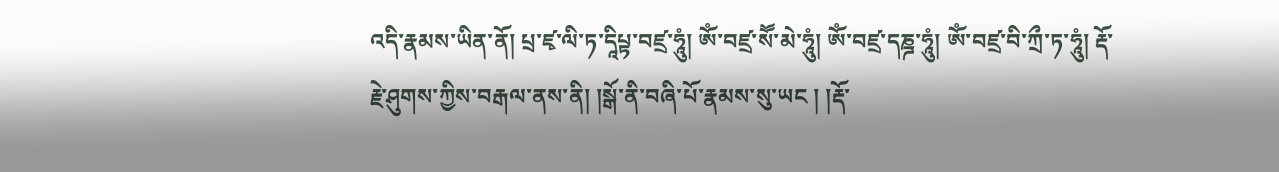འདི་རྣམས་ཡིན་ནོ། པྲ་ཛྭ་ལི་ཏ་དཱིཔྟ་བཛྲ་ཧཱུཾ། ཨོཾ་བཛྲ་སཽ་མེ་ཧཱུཾ། ཨོཾ་བཛྲ་དཎྜ་ཧཱུཾ། ཨོཾ་བཛྲ་བི་ཀྲྀ་ཏ་ཧཱུཾ། རྡོ་རྗེ་ཤུགས་ཀྱིས་བརྒལ་ནས་ནི། །སྒོ་ནི་བཞི་པོ་རྣམས་སུ་ཡང ། །རྡོ་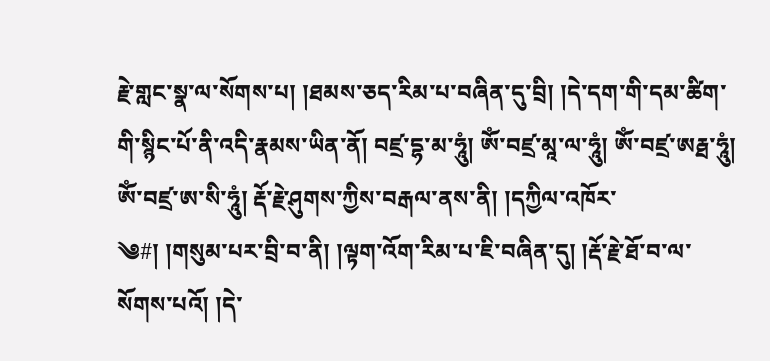རྗེ་གླང་སྣ་ལ་སོགས་པ། །ཐམས་ཅད་རིམ་པ་བཞིན་དུ་བྲི། །དེ་དག་གི་དམ་ཚིག་གི་སྙིང་པོ་ནི་འདི་རྣམས་ཡིན་ནོ། བཛྲ་དྷ་མ་ཧཱུཾ། ཨོཾ་བཛྲ་མཱ་ལ་ཧཱུཾ། ཨོཾ་བཛྲ་ཨརྠ་ཧཱུཾ། ཨོཾ་བཛྲ་ཨ་སི་ཧཱུཾ། རྡོ་རྗེ་ཤུགས་ཀྱིས་བརྒལ་ནས་ནི། །དཀྱིལ་འཁོར་
༄#། །གསུམ་པར་བྲི་བ་ནི། །ལྟག་འོག་རིམ་པ་ཇི་བཞིན་དུ། །རྡོ་རྗེ་ཐོ་བ་ལ་སོགས་པའོ། །དེ་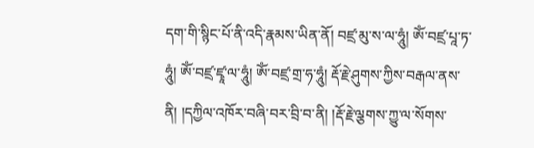དག་གི་སྙིང་པོ་ནི་འདི་རྣམས་ཡིན་ནོ། བཛྲ་མུ་ས་ལ་ཧཱུཾ། ཨོཾ་བཛྲ་པཱ་ཏ་ཧཱུཾ། ཨོཾ་བཛྲ་ཛྭཱ་ལ་ཧཱུཾ། ཨོཾ་བཛྲ་གྲ་ཧ་ཧཱུཾ། རྡོ་རྗེ་ཤུགས་ཀྱིས་བརྒལ་ནས་ནི། །དཀྱིལ་འཁོར་བཞི་བར་བྲི་བ་ནི། །རྡོ་རྗེ་ལྕགས་ཀྱུ་ལ་སོགས་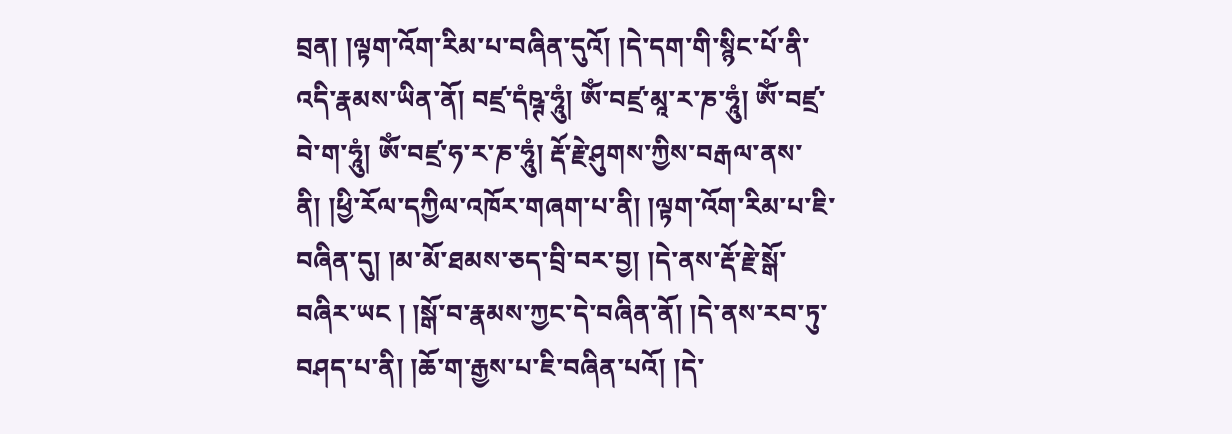བྲན། །ལྟག་འོག་རིམ་པ་བཞིན་དུའོ། །དེ་དག་གི་སྙིང་པོ་ནི་འདི་རྣམས་ཡིན་ནོ། བཛྲ་དཾཥྚ་ཧཱུཾ། ཨོཾ་བཛྲ་མཱ་ར་ཎ་ཧཱུཾ། ཨོཾ་བཛྲ་བེ་ག་ཧཱུཾ། ཨོཾ་བཛྲ་ཧ་ར་ཎ་ཧཱུཾ། རྡོ་རྗེ་ཤུགས་ཀྱིས་བརྒལ་ནས་ནི། །ཕྱི་རོལ་དཀྱིལ་འཁོར་གཞག་པ་ནི། །ལྟག་འོག་རིམ་པ་ཇི་བཞིན་དུ། །མ་མོ་ཐམས་ཅད་བྲི་བར་བྱ། །དེ་ནས་རྡོ་རྗེ་སྒོ་བཞིར་ཡང ། །སྒོ་བ་རྣམས་ཀྱང་དེ་བཞིན་ནོ། །དེ་ནས་རབ་ཏུ་བཤད་པ་ནི། །ཆོ་ག་རྒྱས་པ་ཇི་བཞིན་པའོ། །དེ་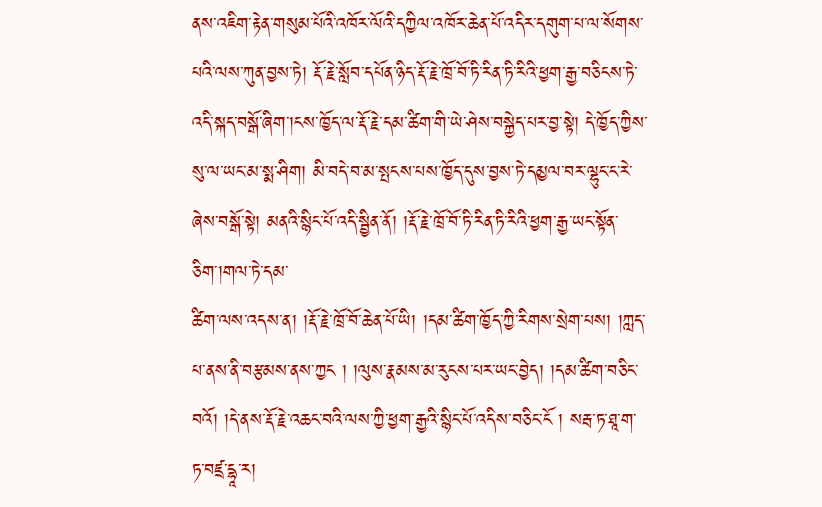ནས་འཇིག་རྟེན་གསུམ་པོའི་འཁོར་ལོའི་དཀྱིལ་འཁོར་ཆེན་པོ་འདིར་དགུག་པ་ལ་སོགས་པའི་ལས་ཀུན་བྱས་ཏེ། རྡོ་རྗེ་སློབ་དཔོན་ཉིད་རྡོ་རྗེ་ཁྲོ་བོ་ཏི་རིན་ཏི་རིའི་ཕྱག་རྒྱ་བཅིངས་ཏེ་འདི་སྐད་བསྒོ་ཞིག་།ངས་ཁྱོད་ལ་རྡོ་རྗེ་དམ་ཚིག་གི་ཡེ་ཤེས་བསྐྱེད་པར་བྱ་སྟེ། དེ་ཁྱོད་ཀྱིས་སུ་ལ་ཡང་མ་སྨ་ཤིག། མི་བདེ་བ་མ་སྤངས་པས་ཁྱོད་དུས་བྱས་ཏེ་དམྱལ་བར་ལྷུང་ང་རེ་ཞེས་བསྒོ་སྟེ། མནའི་སྙིང་པོ་འདི་སྦྱིན་ནོ། །རྡོ་རྗེ་ཁྲོ་བོ་ཏི་རིན་ཏི་རིའི་ཕྱག་རྒྱ་ཡང་སྟོན་ཅིག་།གལ་ཏེ་དམ་
ཚིག་ལས་འདས་ན། །རྡོ་རྗེ་ཁྲོ་བོ་ཆེན་པོ་ཡི། །དམ་ཚིག་ཁྱོད་ཀྱི་རིགས་སྲེག་པས། །ཀླད་པ་ནས་ནི་བརྩམས་ནས་ཀྱང ། །ལུས་རྣམས་མ་རུངས་པར་ཡང་བྱེད། །དམ་ཚིག་བཅིང་བའོ། །དེ་ནས་རྡོ་རྗེ་འཆང་བའི་ལས་ཀྱི་ཕྱག་རྒྱའི་སྙིང་པོ་འདིས་བཅིང་ངོ ། སརྦ་ཏ་ཐཱ་ག་ཏ་བཛྲ་དྷཱ་ར།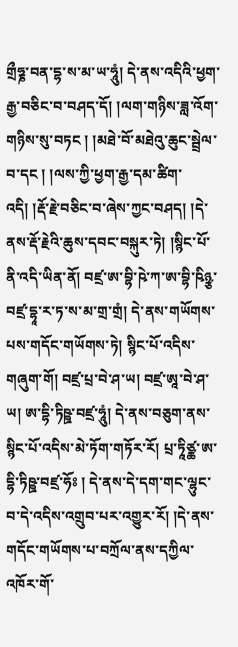གྲྀཧྞ་བན་དྷ་ས་མ་ཡ་ཧཱུཾ། དེ་ནས་འདིའི་ཕྱག་རྒྱ་བཅིང་བ་བཤད་དོ། །ལག་གཉིས་ཟླ་འོག་གཉིས་སུ་བཏང ། །མཐེ་བོ་མཐེའུ་ཆུང་སྦྲེལ་བ་དང ། །ལས་ཀྱི་ཕྱག་རྒྱ་དམ་ཚིག་འདི། །རྡོ་རྗེ་བཅིང་བ་ཞེས་ཀྱང་བཤད། །དེ་ནས་རྡོ་རྗེའི་ཆུས་དབང་བསྐུར་ཏེ། །སྙིང་པོ་ནི་འདི་ཡིན་ནོ། བཛྲ་ཨ་བྷི་ཥེ་ཀ་ཨ་བྷི་ཥིཉྩ་བཛྲ་དྷཱ་ར་ཏ་ས་མ་གྲ་གྲཾ། དེ་ནས་གཡོགས་པས་གདོང་གཡོགས་ཏེ། སྙིང་པོ་འདིས་གཞུག་གོ། བཛྲ་པྲ་བེ་ཤ་ཡ། བཛྲ་ཨཱ་བེ་ཤ་ཡ། ཨ་དྷི་ཏིཥྛ་བཛྲ་ཧཱུཾ། དེ་ནས་བཅུག་ནས་སྙིང་པོ་འདིས་མེ་ཏོག་གཏོར་རོ། པྲ་ཏཱིཙྪ་ཨ་དྷི་ཏིཥྛ་བཛྲ་ཧོཿ ། དེ་ནས་དེ་དག་གང་ལྷུང་བ་དེ་འདིས་འགྲུབ་པར་འགྱུར་རོ། །དེ་ནས་གདོང་གཡོགས་པ་བཀྲོལ་ནས་དཀྱིལ་འཁོར་གོ་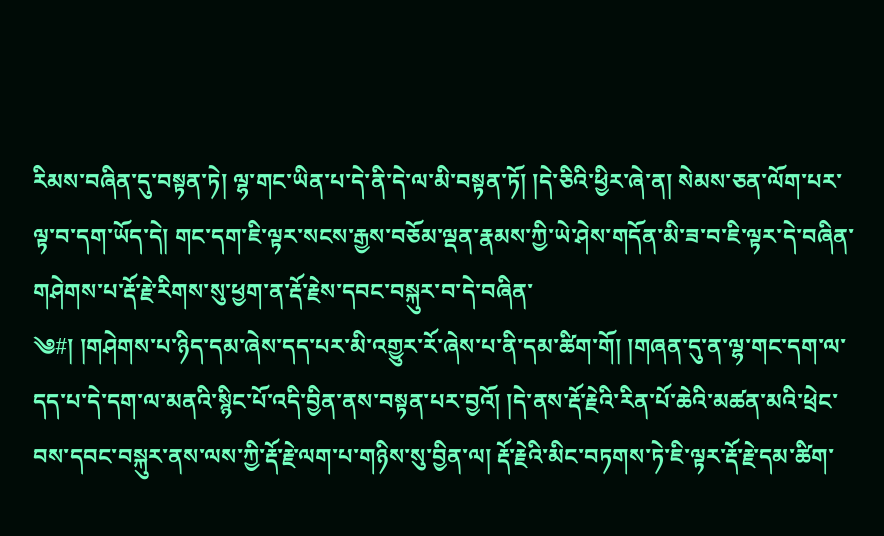རིམས་བཞིན་དུ་བསྟན་ཏེ། ལྷ་གང་ཡིན་པ་དེ་ནི་དེ་ལ་མི་བསྟན་ཏོ། །དེ་ཅིའི་ཕྱིར་ཞེ་ན། སེམས་ཅན་ལོག་པར་ལྟ་བ་དག་ཡོད་དེ། གང་དག་ཇི་ལྟར་སངས་རྒྱས་བཅོམ་ལྡན་རྣམས་ཀྱི་ཡེ་ཤེས་གདོན་མི་ཟ་བ་ཇི་ལྟར་དེ་བཞིན་གཤེགས་པ་རྡོ་རྗེ་རིགས་སུ་ཕྱག་ན་རྡོ་རྗེས་དབང་བསྐུར་བ་དེ་བཞིན་
༄#། །གཤེགས་པ་ཉིད་དམ་ཞེས་དད་པར་མི་འགྱུར་རོ་ཞེས་པ་ནི་དམ་ཚིག་གོ། །གཞན་དུ་ན་ལྷ་གང་དག་ལ་དད་པ་དེ་དག་ལ་མནའི་སྙིང་པོ་འདི་བྱིན་ནས་བསྟན་པར་བྱའོ། །དེ་ནས་རྡོ་རྗེའི་རིན་པོ་ཆེའི་མཚན་མའི་ཕྲེང་བས་དབང་བསྐུར་ནས་ལས་ཀྱི་རྡོ་རྗེ་ལག་པ་གཉིས་སུ་བྱིན་ལ། རྡོ་རྗེའི་མིང་བཏགས་ཏེ་ཇི་ལྟར་རྡོ་རྗེ་དམ་ཚིག་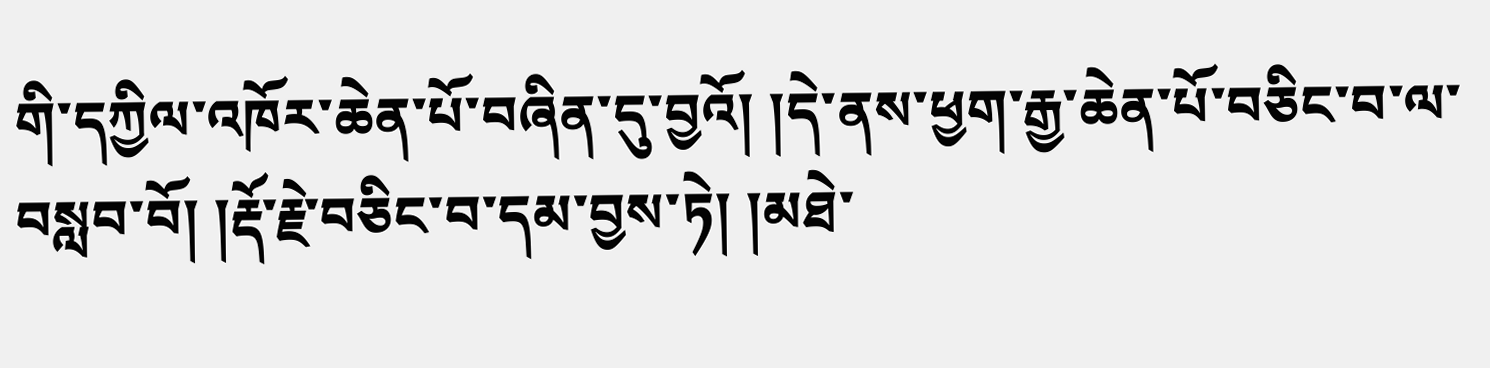གི་དཀྱིལ་འཁོར་ཆེན་པོ་བཞིན་དུ་བྱའོ། །དེ་ནས་ཕྱག་རྒྱ་ཆེན་པོ་བཅིང་བ་ལ་བསླབ་བོ། །རྡོ་རྗེ་བཅིང་བ་དམ་བྱས་ཏེ། །མཐེ་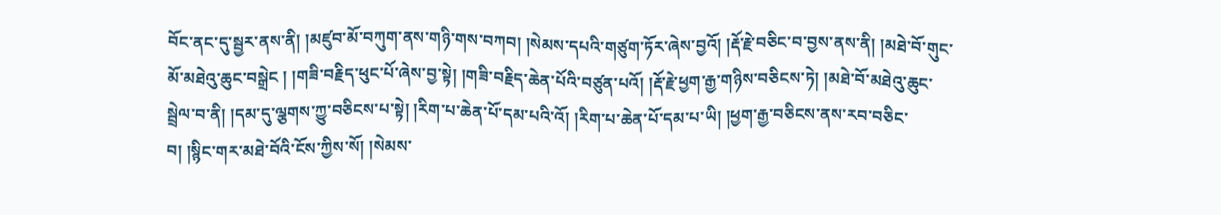བོང་ནང་དུ་སྦྱར་ནས་ནི། །མཛུབ་མོ་བཀུག་ནས་གཉི་གས་བཀབ། །སེམས་དཔའི་གཙུག་ཏོར་ཞེས་བྱའོ། །རྡོ་རྗེ་བཅིང་བ་བྱས་ནས་ནི། །མཐེ་བོ་གུང་མོ་མཐེའུ་ཆུང་བསྒྲེང ། །གཟི་བརྗིད་ཕུང་པོ་ཞེས་བྱ་སྟེ། །གཟི་བརྗིད་ཆེན་པོའི་བཙུན་པའོ། །རྡོ་རྗེ་ཕྱག་རྒྱ་གཉིས་བཅིངས་ཏེ། །མཐེ་བོ་མཐེའུ་ཆུང་སྦྲེལ་བ་ནི། །དམ་དུ་ལྕགས་ཀྱུ་བཅིངས་པ་སྟེ། །རིག་པ་ཆེན་པོ་དམ་པའི་འོ། །རིག་པ་ཆེན་པོ་དམ་པ་ཡི། །ཕྱག་རྒྱ་བཅིངས་ནས་རབ་བཅིང་བ། །སྙིང་གར་མཐེ་བོའི་ངོས་ཀྱིས་སོ། །སེམས་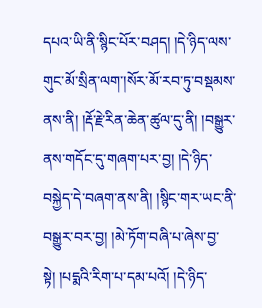དཔའ་ཡི་ནི་སྙིང་པོར་བཤད། །དེ་ཉིད་ལས་གུང་མོ་སྲིན་ལག་།སོར་མོ་རབ་ཏུ་བསྡམས་ནས་ནི། །རྡོ་རྗེ་རིན་ཆེན་ཚུལ་དུ་ནི། །བསྒྱུར་ནས་གདོང་དུ་གཞག་པར་བྱ། །དེ་ཉིད་བསྐྱེད་དེ་བཞག་ནས་ནི། །སྙིང་གར་ཡང་ནི་བསྒྱུར་བར་བྱ། །མེ་ཏོག་བཞི་པ་ཞེས་བྱ་སྟེ། །པདྨའི་རིག་པ་དམ་པའོ། །དེ་ཉིད་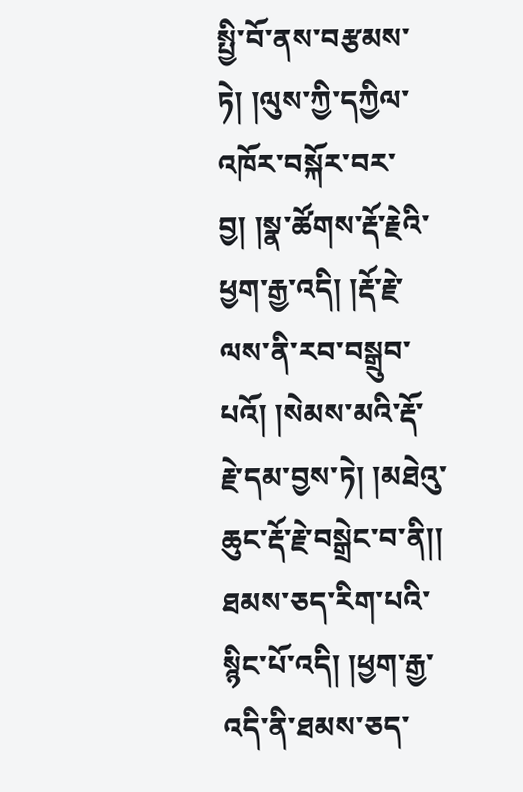སྤྱི་བོ་ནས་བརྩམས་ཏེ། །ལུས་ཀྱི་དཀྱིལ་འཁོར་བསྐོར་བར་བྱ། །སྣ་ཚོགས་རྡོ་རྗེའི་ཕྱག་རྒྱ་འདི། །རྡོ་རྗེ་ལས་ནི་རབ་བསྒྲུབ་པའོ། །སེམས་མའི་རྡོ་རྗེ་དམ་བྱས་ཏེ། །མཐེའུ་ཆུང་རྡོ་རྗེ་བསྒྲེང་བ་ནི།། ཐམས་ཅད་རིག་པའི་སྙིང་པོ་འདི། །ཕྱག་རྒྱ་འདི་ནི་ཐམས་ཅད་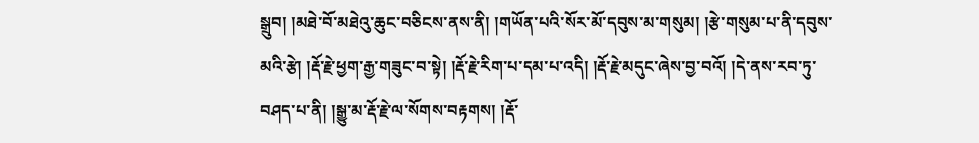སྒྲུབ། །མཐེ་བོ་མཐེའུ་ཆུང་བཅིངས་ནས་ནི། །གཡོན་པའི་སོར་མོ་དབུས་མ་གསུམ། །རྩེ་གསུམ་པ་ནི་དབུས་མའི་རྩེ། །རྡོ་རྗེ་ཕྱག་རྒྱ་གཟུང་བ་སྟེ། །རྡོ་རྗེ་རིག་པ་དམ་པ་འདི། །རྡོ་རྗེ་མདུང་ཞེས་བྱ་བའོ། །དེ་ནས་རབ་ཏུ་བཤད་པ་ནི། །སྒྱུ་མ་རྡོ་རྗེ་ལ་སོགས་བརྟགས། །རྡོ་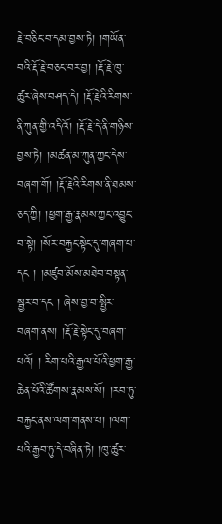རྗེ་བཅིང་བ་དམ་བྱས་ཏེ། །གཡོན་བའི་རྡོ་རྗེ་བཅང་བར་བྱ། །རྡོ་རྗེ་ཁུ་ཚུར་ཞེས་བཤད་དེ། །རྡོ་རྗེའི་རིགས་ནི་ཀུན་གྱི་འདིའོ། །རྡོ་རྗེ་དེ་ནི་གཉིས་བྱས་ཏེ། །མཚན་མ་ཀུན་ཀྱང་དེས་བཞག་གོ། །རྡོ་རྗེའི་རིགས་ནི་ཐམས་ཅད་ཀྱི། །ཕྱག་རྒྱ་རྣམས་ཀྱང་འབྱུང་བ་སྟེ། །སོར་བརྐྱང་སྟེང་དུ་གཞག་པ་དང ། །མཛུབ་མོས་མཐེབ་བསྟན་སྦྱར་བ་དང ། ཞེས་བྱ་བ་སྤྱིར་བཞག་ནས། །རྡོ་རྗེ་སྟེང་དུ་བཞག་པའོ། ། རིག་པའི་རྒྱལ་པོའི་ཕྱག་རྒྱ་ཆེན་པོའི་ཚོགས་རྣམས་སོ། །རབ་ཏུ་བརྐྱང་ནས་ལག་གནས་པ། །ལག་པའི་རྒྱབ་ཏུ་དེ་བཞིན་ཏེ། །ཁུ་ཚུར་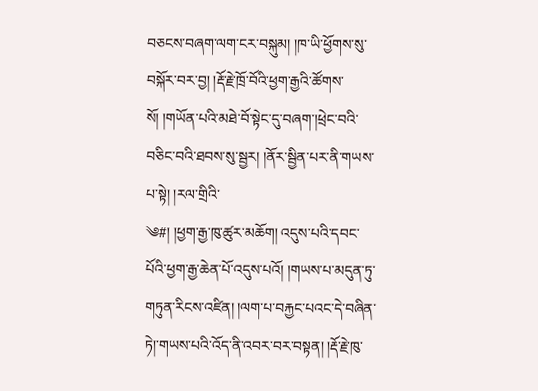བཅངས་བཞག་ལག་ངར་བསྐུམ། །ཁ་ཡི་ཕྱོགས་སུ་བསྐོར་བར་བྱ། །རྡོ་རྗེ་ཁྲོ་བོའི་ཕྱག་རྒྱའི་ཚོགས་སོ། །གཡོན་པའི་མཐེ་བོ་སྟེང་དུ་བཞག་།ཕྲེང་བའི་བཅིང་བའི་ཐབས་སུ་སྦྱར། །ནོར་སྦྱིན་པར་ནི་གཡས་པ་སྟེ། །རལ་གྲིའི་
༄#། །ཕྱག་རྒྱ་ཁུ་ཚུར་མཆོག། འདུས་པའི་དབང་པོའི་ཕྱག་རྒྱ་ཆེན་པོ་འདུས་པའོ། །གཡས་པ་མདུན་ཏུ་གཏུན་རིངས་འཛིན། །ལག་པ་བརྐྱང་པའང་དེ་བཞིན་ཏེ།་གཡས་པའི་འོད་ནི་འབར་བར་བསྟན། །རྡོ་རྗེ་ཁུ་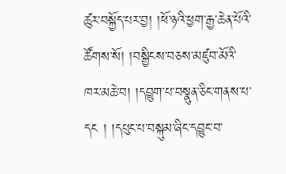ཚུར་བསྐྱོད་པར་བྱ། །ཕོ་ཉའི་ཕྱག་རྒྱ་ཆེན་པོའི་ཚོགས་སོ། །བསྒྱིངས་བཅས་མཛུབ་མོའི་ཁར་མཆེ་བ། །དབྱུག་པ་བསྣུན་ཅིང་གནས་པ་དང ། །དཔུང་པ་བསྐུམ་ཞིང་དབྱུང་བ་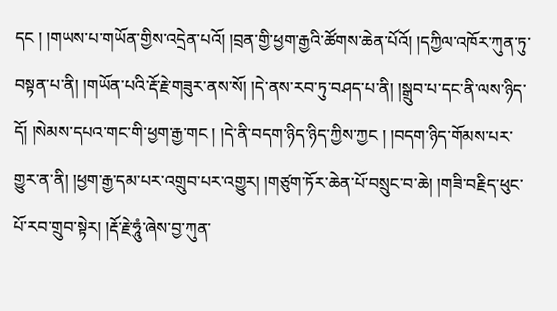དང ། །གཡས་པ་གཡོན་གྱིས་འདྲེན་པའོ། །བྲན་གྱི་ཕྱག་རྒྱའི་ཚོགས་ཆེན་པོའོ། །དཀྱིལ་འཁོར་ཀུན་ཏུ་བསྟན་པ་ནི། །གཡོན་པའི་རྡོ་རྗེ་གཟུར་ནས་སོ། །དེ་ནས་རབ་ཏུ་བཤད་པ་ནི། །སྒྲུབ་པ་དང་ནི་ལས་ཉིད་དོ། །སེམས་དཔའ་གང་གི་ཕྱག་རྒྱ་གང ། །དེ་ནི་བདག་ཉིད་ཉིད་ཀྱིས་ཀྱང ། །བདག་ཉིད་གོམས་པར་གྱུར་ན་ནི། །ཕྱག་རྒྱ་དམ་པར་འགྲུབ་པར་འགྱུར། །གཙུག་ཏོར་ཆེན་པོ་བསྲུང་བ་ཆེ། །གཟི་བརྗིད་ཕུང་པོ་རབ་གྲུབ་སྟེར། །རྡོ་རྗེ་ཧཱུཾ་ཞེས་བྱ་ཀུན་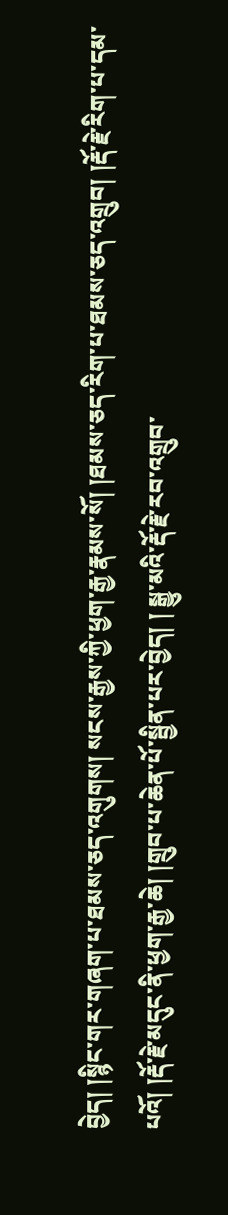བྱེད། །སྙིང་གར་གཞག་པ་ཐམས་ཅད་འགུགས། སངས་རྒྱས་ཀྱི་ཕྱག་རྒྱ་རྣམས་སོ། །ཐམས་ཅད་རིག་པ་ཐམས་ཅད་འགྲུབ། །རྡོ་རྗེ་རིག་པ་དམ་པའོ། །རྡོ་རྗེ་མདུང་ནི་ཕྱག་རྒྱ་ཆེ། །གྲུབ་པ་ཆེན་པོ་སྦྱིན་པར་བྱེད། ། སྒྱུ་མའི་རྡོ་རྗེ་རབ་འགྲུབ་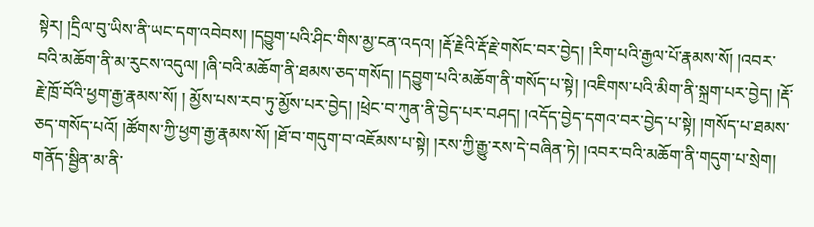སྟེར། །དྲིལ་བུ་ཡིས་ནི་ཡང་དག་འབེབས། །དབྱུག་པའི་ཤིང་གིས་མྱ་ངན་འདའ། །རྡོ་རྗེའི་རྡོ་རྗེ་གསོང་བར་བྱེད། །རིག་པའི་རྒྱལ་པོ་རྣམས་སོ། །འབར་
བའི་མཆོག་ནི་མ་རུངས་འདུལ། །ཞི་བའི་མཆོག་ནི་ཐམས་ཅད་གསོད། །དབྱུག་པའི་མཆོག་ནི་གསོད་པ་སྟེ། །འཇིགས་པའི་མིག་ནི་སྐྲག་པར་བྱེད། །རྡོ་རྗེ་ཁྲོ་བོའི་ཕྱག་རྒྱ་རྣམས་སོ། ། མྱོས་པས་རབ་ཏུ་མྱོས་པར་བྱེད། །ཕྲེང་བ་ཀུན་ནི་བྱེད་པར་བཤད། །འདོད་བྱེད་དགའ་བར་བྱེད་པ་སྟེ། །གསོད་པ་ཐམས་ཅད་གསོད་པའོ། །ཚོགས་ཀྱི་ཕྱག་རྒྱ་རྣམས་སོ། །ཐོ་བ་གདུག་བ་འཇོམས་པ་སྟེ། །རས་ཀྱི་རྒྱུ་རས་དེ་བཞིན་ཏེ། །འབར་བའི་མཆོག་ནི་གདུག་པ་སྲེག། གནོད་སྦྱིན་མ་ནི་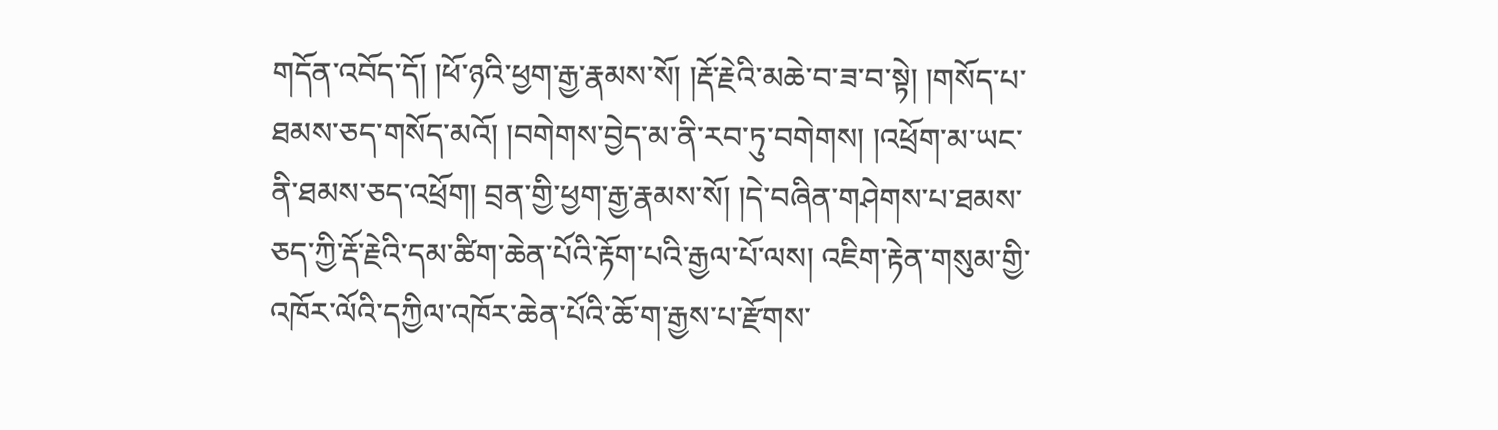གདོན་འབོད་དོ། །ཕོ་ཉའི་ཕྱག་རྒྱ་རྣམས་སོ། །རྡོ་རྗེའི་མཆེ་བ་ཟ་བ་སྟེ། །གསོད་པ་ཐམས་ཅད་གསོད་མའོ། །བགེགས་བྱེད་མ་ནི་རབ་ཏུ་བགེགས། །འཕྲོག་མ་ཡང་ནི་ཐམས་ཅད་འཕྲོག། བྲན་གྱི་ཕྱག་རྒྱ་རྣམས་སོ། །དེ་བཞིན་གཤེགས་པ་ཐམས་ཅད་ཀྱི་རྡོ་རྗེའི་དམ་ཚིག་ཆེན་པོའི་རྟོག་པའི་རྒྱལ་པོ་ལས། འཇིག་རྟེན་གསུམ་གྱི་འཁོར་ལོའི་དཀྱིལ་འཁོར་ཆེན་པོའི་ཆོ་ག་རྒྱས་པ་རྫོགས་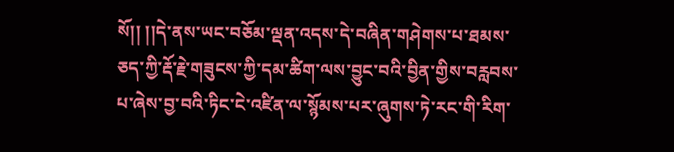སོ།། །།དེ་ནས་ཡང་བཅོམ་ལྡན་འདས་དེ་བཞིན་གཤེགས་པ་ཐམས་ཅད་ཀྱི་རྡོ་རྗེ་གཟུངས་ཀྱི་དམ་ཚིག་ལས་བྱུང་བའི་བྱིན་གྱིས་བརླབས་པ་ཞེས་བྱ་བའི་ཏིང་ངེ་འཛིན་ལ་སྙོམས་པར་ཞུགས་ཏེ་རང་གི་རིག་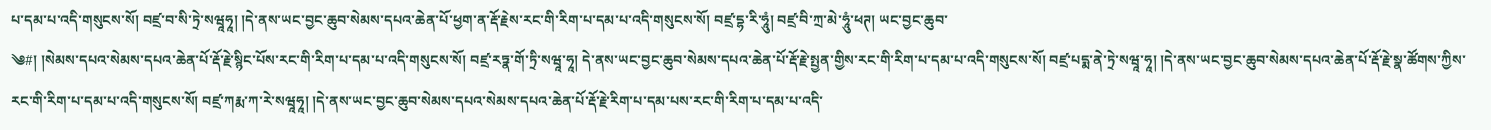པ་དམ་པ་འདི་གསུངས་སོ། བཛྲ་བ་སི་ཏྲེ་སཝཱཧཱ། །དེ་ནས་ཡང་བྱང་ཆུབ་སེམས་དཔའ་ཆེན་པོ་ཕྱག་ན་རྡོ་རྗེས་རང་གི་རིག་པ་དམ་པ་འདི་གསུངས་སོ། བཛྲ་དྷ་རི་ཧཱུཾ། བཛྲ་བི་ཀྲ་མེ་ཧཱུཾ་ཕཊ། ཡང་བྱང་ཆུབ་
༄#། །སེམས་དཔའ་སེམས་དཔའ་ཆེན་པོ་རྡོ་རྗེ་སྙིང་པོས་རང་གི་རིག་པ་དམ་པ་འདི་གསུངས་སོ། བཛྲ་རཏྣ་གོ་ཏྲི་སཝཱ་ཧཱ། དེ་ནས་ཡང་བྱང་ཆུབ་སེམས་དཔའ་ཆེན་པོ་རྡོ་རྗེ་སྤྱན་གྱིས་རང་གི་རིག་པ་དམ་པ་འདི་གསུངས་སོ། བཛྲ་པདྨ་ནེ་ཏྲེ་སཝཱ་ཧཱ། །དེ་ནས་ཡང་བྱང་ཆུབ་སེམས་དཔའ་ཆེན་པོ་རྡོ་རྗེ་སྣ་ཚོགས་ཀྱིས་རང་གི་རིག་པ་དམ་པ་འདི་གསུངས་སོ། བཛྲ་ཀརྨ་ཀ་རེ་སཝཱཧཱ། །དེ་ནས་ཡང་བྱང་ཆུབ་སེམས་དཔའ་སེམས་དཔའ་ཆེན་པོ་རྡོ་རྗེ་རིག་པ་དམ་པས་རང་གི་རིག་པ་དམ་པ་འདི་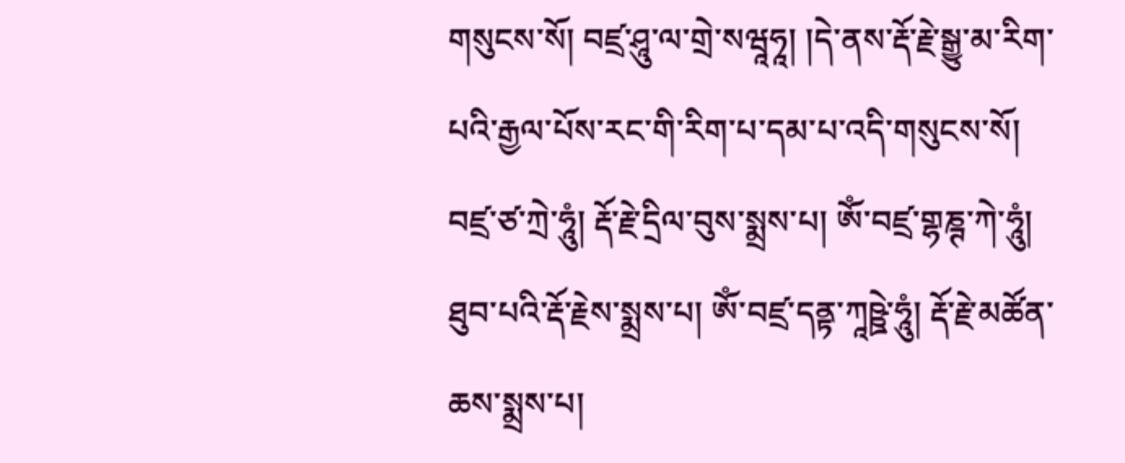གསུངས་སོ། བཛྲ་ཤཱུ་ལ་གྲེ་སཝཱཧཱ། །དེ་ནས་རྡོ་རྗེ་སྒྱུ་མ་རིག་པའི་རྒྱལ་པོས་རང་གི་རིག་པ་དམ་པ་འདི་གསུངས་སོ། བཛྲ་ཙ་ཀྲེ་ཧཱུཾ། རྡོ་རྗེ་དྲིལ་བུས་སྨྲས་པ། ཨོཾ་བཛྲ་གྷཎྚ་ཀེ་ཧཱུཾ། ཐུབ་པའི་རྡོ་རྗེས་སྨྲས་པ། ཨོཾ་བཛྲ་དནྟ་ཀཱཥྛེ་ཧཱུཾ། རྡོ་རྗེ་མཚོན་ཆས་སྨྲས་པ།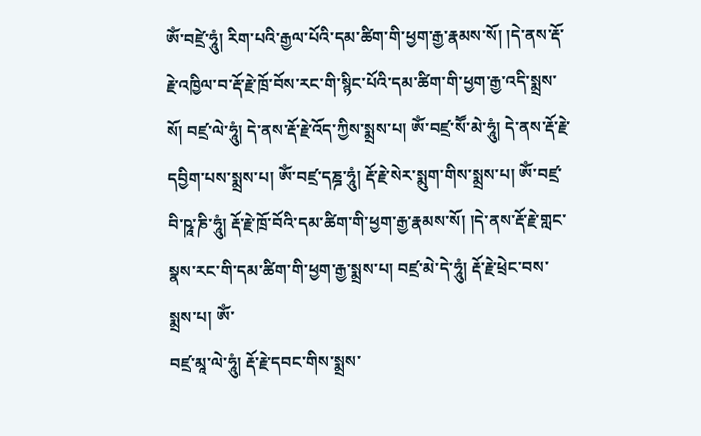ཨོཾ་བཛྲེ་ཧཱུཾ། རིག་པའི་རྒྱལ་པོའི་དམ་ཚིག་གི་ཕྱག་རྒྱ་རྣམས་སོ། །དེ་ནས་རྡོ་རྗེ་འཁྱིལ་བ་རྡོ་རྗེ་ཁྲོ་བོས་རང་གི་སྙིང་པོའི་དམ་ཚིག་གི་ཕྱག་རྒྱ་འདི་སྨྲས་སོ། བཛྲ་ལེ་ཧཱུཾ། དེ་ནས་རྡོ་རྗེ་འོད་ཀྱིས་སྨྲས་པ། ཨོཾ་བཛྲ་སཽ་མེ་ཧཱུཾ། དེ་ནས་རྡོ་རྗེ་དབྱིག་པས་སྨྲས་པ། ཨོཾ་བཛྲ་དཎྜ་ཧཱུཾ། རྡོ་རྗེ་སེར་སྨུག་གིས་སྨྲས་པ། ཨོཾ་བཛྲ་བི་ཥཱ་ཎི་ཧཱུཾ། རྡོ་རྗེ་ཁྲོ་བོའི་དམ་ཚིག་གི་ཕྱག་རྒྱ་རྣམས་སོ། །དེ་ནས་རྡོ་རྗེ་གླང་སྣས་རང་གི་དམ་ཚིག་གི་ཕྱག་རྒྱ་སྨྲས་པ། བཛྲ་མེ་དེ་ཧཱུཾ། རྡོ་རྗེ་ཕྲེང་བས་སྨྲས་པ། ཨོཾ་
བཛྲ་མཱ་ལེ་ཧཱུཾ། རྡོ་རྗེ་དབང་གིས་སྨྲས་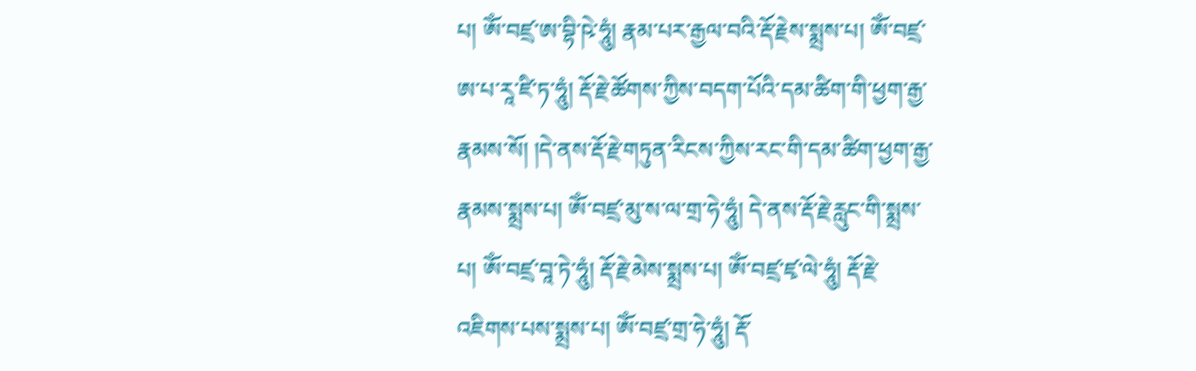པ། ཨོཾ་བཛྲ་ཨ་བྷི་ཥེ་ཧཱུཾ། རྣམ་པར་རྒྱལ་བའི་རྡོ་རྗེས་སྨྲས་པ། ཨོཾ་བཛྲ་ཨ་པ་རཱ་ཛི་ཏ་ཧཱུཾ། རྡོ་རྗེ་ཚོགས་ཀྱིས་བདག་པོའི་དམ་ཚིག་གི་ཕྱག་རྒྱ་རྣམས་སོ། །དེ་ནས་རྡོ་རྗེ་གཏུན་རིངས་ཀྱིས་རང་གི་དམ་ཚིག་ཕྱག་རྒྱ་རྣམས་སྨྲས་པ། ཨོཾ་བཛྲ་མུ་ས་ལ་གྲ་ཧེ་ཧཱུཾ། དེ་ནས་རྡོ་རྗེ་རླུང་གི་སྨྲས་པ། ཨོཾ་བཛྲ་བཱ་ཏེ་ཧཱུཾ། རྡོ་རྗེ་མེས་སྨྲས་པ། ཨོཾ་བཛྲ་ཛྭ་ལེ་ཧཱུཾ། རྡོ་རྗེ་འཇིགས་པས་སྨྲས་པ། ཨོཾ་བཛྲ་གྲ་ཧེ་ཧཱུཾ། རྡོ་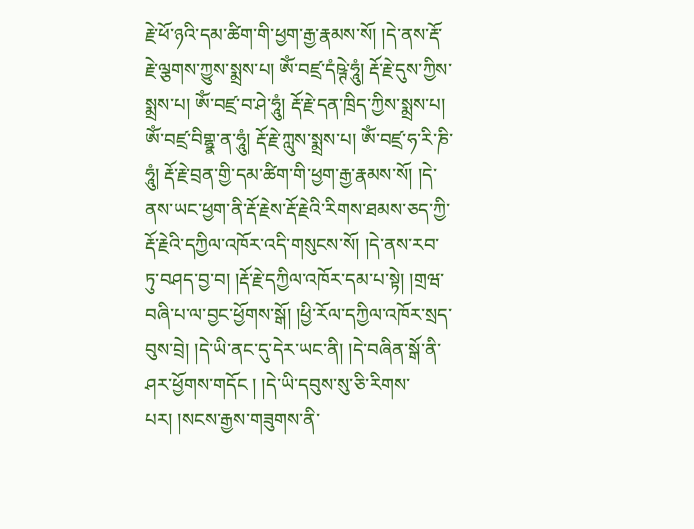རྗེ་ཕོ་ཉའི་དམ་ཚིག་གི་ཕྱག་རྒྱ་རྣམས་སོ། །དེ་ནས་རྡོ་རྗེ་ལྕགས་ཀྱུས་སྨྲས་པ། ཨོཾ་བཛྲ་དཾཥྚེ་ཧཱུཾ། རྡོ་རྗེ་དུས་ཀྱིས་སྨྲས་པ། ཨོཾ་བཛྲ་བ་ཤེ་ཧཱུཾ། རྡོ་རྗེ་དན་ཁྲིད་ཀྱིས་སྨྲས་པ། ཨོཾ་བཛྲ་བིགྷྣ་ན་ཧཱུཾ། རྡོ་རྗེ་ཀླུས་སྨྲས་པ། ཨོཾ་བཛྲ་ཧ་རི་ཎི་ཧཱུཾ། རྡོ་རྗེ་བྲན་གྱི་དམ་ཚིག་གི་ཕྱག་རྒྱ་རྣམས་སོ། །དེ་ནས་ཡང་ཕྱག་ནི་རྡོ་རྗེས་རྡོ་རྗེའི་རིགས་ཐམས་ཅད་ཀྱི་རྡོ་རྗེའི་དཀྱིལ་འཁོར་འདི་གསུངས་སོ། །དེ་ནས་རབ་ཏུ་བཤད་བྱ་བ། །རྡོ་རྗེ་དཀྱིལ་འཁོར་དམ་པ་སྟེ། །གྲཝ་བཞི་པ་ལ་བྱང་ཕྱོགས་སྒོ། །ཕྱི་རོལ་དཀྱིལ་འཁོར་སྲད་བུས་བྲེ། །དེ་ཡི་ནང་དུ་དེར་ཡང་ནི། །དེ་བཞིན་སྒོ་ནི་ཤར་ཕྱོགས་གདོང ། །དེ་ཡི་དབུས་སུ་ཅི་རིགས་པར། །སངས་རྒྱས་གཟུགས་ནི་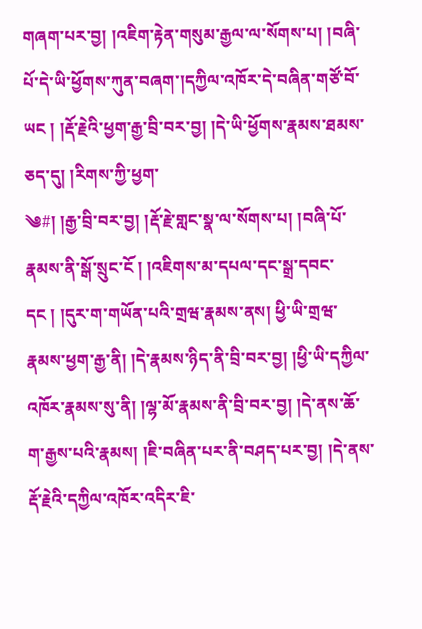གཞག་པར་བྱ། །འཇིག་རྟེན་གསུམ་རྒྱལ་ལ་སོགས་པ། །བཞི་པོ་དེ་ཡི་ཕྱོགས་ཀུན་བཞག་།དཀྱིལ་འཁོར་དེ་བཞིན་གཙོ་བོ་ཡང ། །རྡོ་རྗེའི་ཕྱག་རྒྱ་བྲི་བར་བྱ། །དེ་ཡི་ཕྱོགས་རྣམས་ཐམས་ཅད་དུ། །རིགས་ཀྱི་ཕྱག་
༄#། །རྒྱ་བྲི་བར་བྱ། །རྡོ་རྗེ་གླང་སྣ་ལ་སོགས་པ། །བཞི་པོ་རྣམས་ནི་སྒོ་སྲུང་ངོ ། །འཇིགས་མ་དཔལ་དང་སྒྲ་དབང་དང ། །དུར་ག་གཡོན་པའི་གྲཝ་རྣམས་ནས། ཕྱི་ཡི་གྲཝ་རྣམས་ཕྱག་རྒྱ་ནི། །དེ་རྣམས་ཉིད་ནི་བྲི་བར་བྱ། །ཕྱི་ཡི་དཀྱིལ་འཁོར་རྣམས་སུ་ནི། །ལྷ་མོ་རྣམས་ནི་བྲི་བར་བྱ། །དེ་ནས་ཆོ་ག་རྒྱས་པའི་རྣམས། །ཇི་བཞིན་པར་ནི་བཤད་པར་བྱ། །དེ་ནས་རྡོ་རྗེའི་དཀྱིལ་འཁོར་འདིར་ཇི་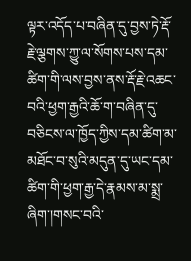ལྟར་འདོད་པ་བཞིན་དུ་བྱས་ཏེ་རྡོ་རྗེ་ལྕགས་ཀྱུ་ལ་སོགས་པས་དམ་ཚིག་གི་ལས་བྱས་ནས་རྡོ་རྗེ་འཆང་བའི་ཕྱག་རྒྱའི་ཆོ་ག་བཞིན་དུ་བཅིངས་ལ་ཁྱོད་ཀྱིས་དམ་ཚིག་མ་མཐོང་བ་སུའི་མདུན་དུ་ཡང་དམ་ཚིག་གི་ཕྱག་རྒྱ་དེ་རྣམས་མ་སྨྲ་ཞིག་།གསང་བའི་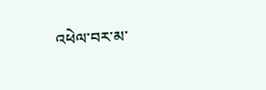འཕེལ་བར་མ་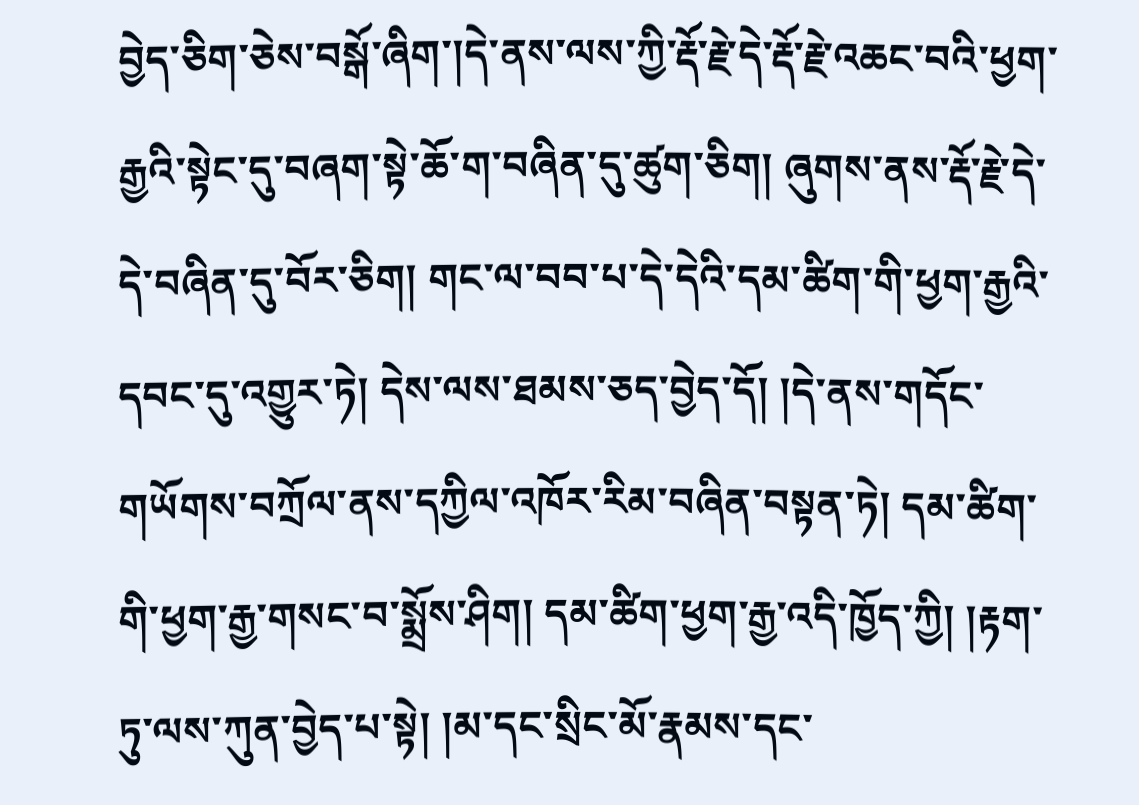བྱེད་ཅིག་ཅེས་བསྒོ་ཞིག་།དེ་ནས་ལས་ཀྱི་རྡོ་རྗེ་དེ་རྡོ་རྗེ་འཆང་བའི་ཕྱག་རྒྱའི་སྟེང་དུ་བཞག་སྟེ་ཆོ་ག་བཞིན་དུ་ཚུག་ཅིག། ཞུགས་ནས་རྡོ་རྗེ་དེ་དེ་བཞིན་དུ་བོར་ཅིག། གང་ལ་བབ་པ་དེ་དེའི་དམ་ཚིག་གི་ཕྱག་རྒྱའི་དབང་དུ་འགྱུར་ཏེ། དེས་ལས་ཐམས་ཅད་བྱེད་དོ། །དེ་ནས་གདོང་གཡོགས་བཀྲོལ་ནས་དཀྱིལ་འཁོར་རིམ་བཞིན་བསྟན་ཏེ། དམ་ཚིག་གི་ཕྱག་རྒྱ་གསང་བ་སྨྲོས་ཤིག། དམ་ཚིག་ཕྱག་རྒྱ་འདི་ཁྱོད་ཀྱི། །རྟག་ཏུ་ལས་ཀུན་བྱེད་པ་སྟེ། །མ་དང་སྲིང་མོ་རྣམས་དང་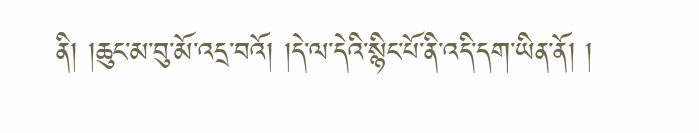ནི། །ཆུང་མ་བུ་མོ་འདྲ་བའོ། །དེ་ལ་དེའི་སྙིང་པོ་ནི་འདི་དག་ཡིན་ནོ། །